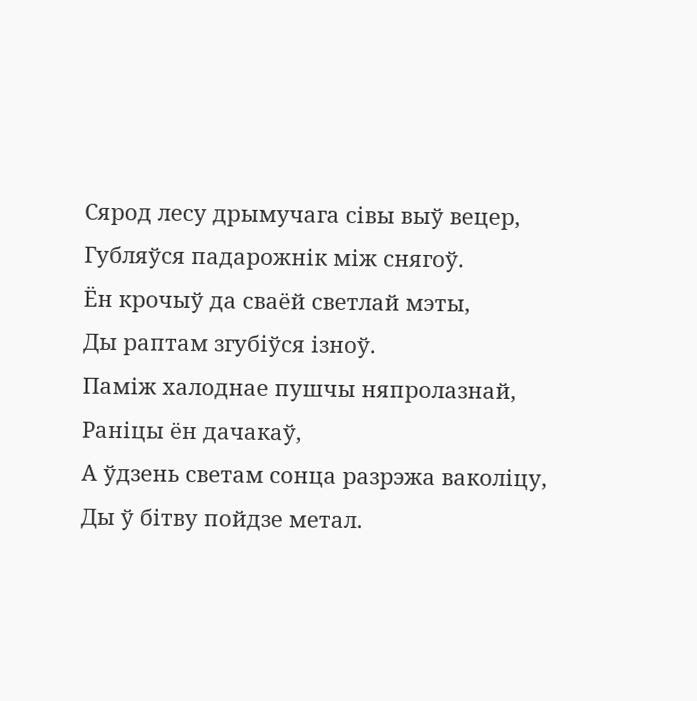Сярод лесу дрымучага сівы выў вецер,
Губляўся падарожнік між снягоў.
Ён крочыў да сваёй светлай мэты,
Ды раптам згубіўся ізноў.
Паміж халоднае пушчы няпролазнай,
Раніцы ён дачакаў,
А ўдзень светам сонца разрэжа ваколіцу,
Ды ў бітву пойдзе метал.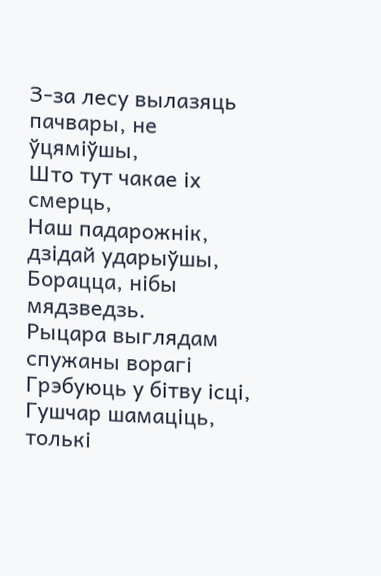З-за лесу вылазяць пачвары, не ўцяміўшы,
Што тут чакае іх смерць,
Наш падарожнік, дзідай ударыўшы,
Борацца, нібы мядзведзь.
Рыцара выглядам спужаны ворагі
Грэбуюць у бітву ісці,
Гушчар шамаціць, толькі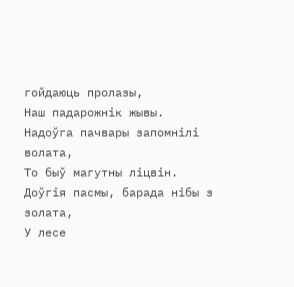гойдаюць пролазы,
Наш падарожнік жывы.
Надоўга пачвары запомнілі волата,
То быў магутны ліцвін.
Доўгія пасмы, барада нібы з золата,
У лесе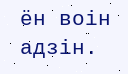ён воін адзін.